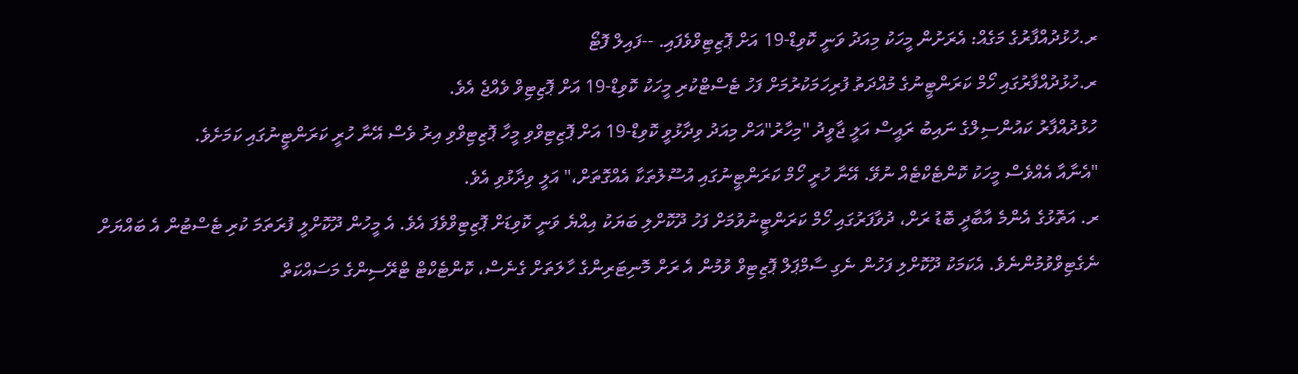ރ.ހުޅުދުއްފާރުގެ މަގެއް: އެރަށުން މީހަކު މިއަދު ވަނީ ކޮވިޑް-19 އަށް ޕޮޒިޓިވްވެފައި. --ފައިލް ފޮޓޯ
ރ.ހުޅުދުއްފާރުގައި ހޯމް ކަރަންޓީނުގެ މުއްދަތު ފުރިހަމަކުރުމަށް ފަހު ޓެސްޓްކުރި މީހަކު ކޮވިޑް-19 އަށް ޕޮޒިޓިވް ވެއްޖެ އެވެ.
ހުޅުދުއްފާރު ކައުންސިލްގެ ނައިބު ރައީސް އަލީ ޖާވީދު "މިހާރު"އަށް މިއަދު ވިދާޅުވީ ކޮވިޑް-19 އަށް ޕޮޒިޓިވްވި މީހާ ޕޮޒިޓިވްވި އިރު ވެސް އޭނާ ހުރީ ކަރަންޓީނުގައި ކަމަށެވެ.
"އެނާއާ އެއްވެސް މީހަކު ކޮންޓެކްޓެއް ނުވޭ. އޭނާ ހުރީ ހޯމް ކަރަންޓީނުގައި އުސޫލުތަކާ އެއްގޮތަށް،" އަލީ ވިދާޅުވި އެވެ.
ރ. އަތޮޅުގެ އެންމެ އާބާދީ ބޮޑު ރަށް، ދުވާފަރުގައި ހޯމް ކަރަންޓީނުވުމަށް ފަހު ދޫކޮށްލި ބަޔަކު އިއްޔެ ވަނީ ކޮވިޑަށް ޕޮޒިޓިވްވެފަ އެވެ. އެ މީހުން ދޫކޮށްލީ ފުރަތަމަ ކުރި ޓެސްޓުން އެ ބައްޔަށް ނެގެޓިވްވުމުންނެވެ. އެކަމަކު ދޫކޮށްލި ފަހުން ނެގި ސާމްޕަލް ޕޮޒިޓިވް ވުމުން އެ ރަށް މޮނިޓަރިންގެ ހާލަތަށް ގެނެސް، ކޮންޓެކްޓް ޓްރޭސިންގެ މަސައްކަތް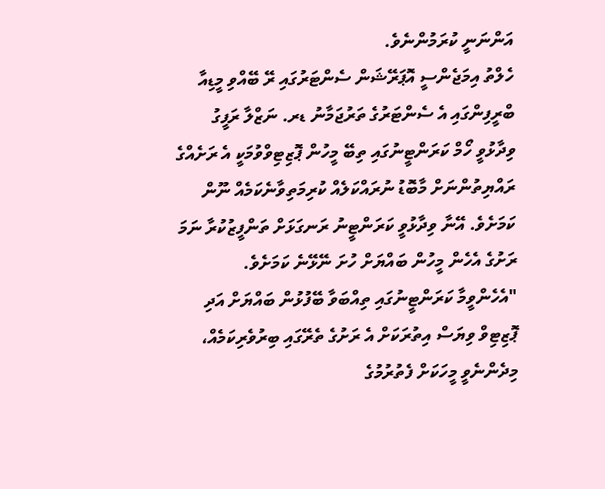އަންނަނީ ކުރަމުންނެވެ.
ހެލްތު އިމަޖެންސީ އޮޕަރޭޝަން ސެންޓަރުގައި ރޭ ބޭއްވި މީޑިއާ ބްރީފިންގައި އެ ސެންޓަރުގެ ތަރުޖަމާނު ޑރ. ނަޒްލާ ރަފީގު ވިދާޅުވީ ހޯމް ކަރަންޓީނުގައި ތިބޭ މީހުން ޕޮޒިޓިވްވުމަކީ އެ ރަށެއްގެ ރައްޔިތުންނަށް މާބޮޑު ނުރައްކަލެއް ކުރިމަތިވާނެކަމެއް ނޫން ކަމަށެވެ. އޭނާ ވިދާޅުވީ ކަރަންޓީނު ރަނގަޅަށް ތަންފީޒުކުރާ ނަމަ ރަށުގެ އެހެން މީހުން ބައްޔަށް ހުށަ ނޭޅޭނެ ކަމަށެވެ.
"އެހެންވީމާ ކަރަންޓީނުގައި ތިއްބަވާ ބޭފުޅުން ބައްޔަށް އަދި ޕޮޒިޓިވް ވިޔަސް އިތުރަކަށް އެ ރަށުގެ ތެރޭގައި ބިރުވެރިކަމެއް، މިދެންނެވީ މީހަކަށް ފެތުރުމުގެ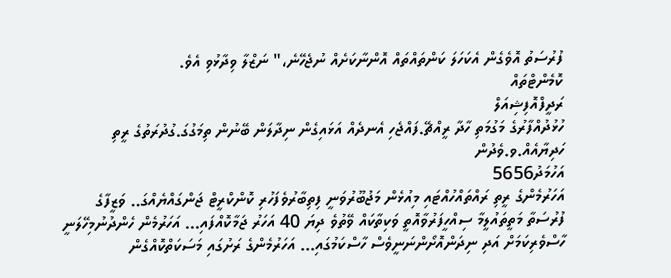ފުރުސަތު އޮވެގެން އެކަހަލަ ކަންތައްތައް އޮންނާކަށެއް ނުޖެހޭނެ،" ނަޒްލާ ވިދާޅުވި އެވެ.
ކޮމެންޓްތައް
ރަދީފްއޮފިޝިއަލް
ހުޅުދުއްފާރުގެ މަގުމަތި ހާދާ ރީއްޗޭ.ފައްޖެހި އެނދެއް އަޅައިގެން ނިދާލަން ބޭނުން ތިމަގުގަ.ގުދުރަތުގެ ރީތި ހަދިޔާއެއް.ވ.ވެދުން
އަހުމަދު5656
އަހަރުމެންގެ ރީތި ރައްތައްހުއްޓައި މިއުޅެން މަޖުބޫރުވަނީ ފިތިބާރުވެފަހުރި ކޮންކްރީޓް ޖަންގައްޔެއްގަ.. ވަޒީފާގެ ފުރުސަތާ މަތީތައުލީމާ ސިއްހީފަރުވާއޮތީ ވަކިތާކައް ވޭތުވެ ދިޔަ 40 އަހަރު ޖަމާކޮއްފައި... އަހަރުމެން ހެންދުނުމިހޭލަނީ ހާސްވެރިކަމަށް އަދި ނިދަންއޮށޯންނަނީވެސް ހާސްކަމުގައި... އަހަރުމެންގެ ރަށުގައި މަސަކަތްކޮއްގެން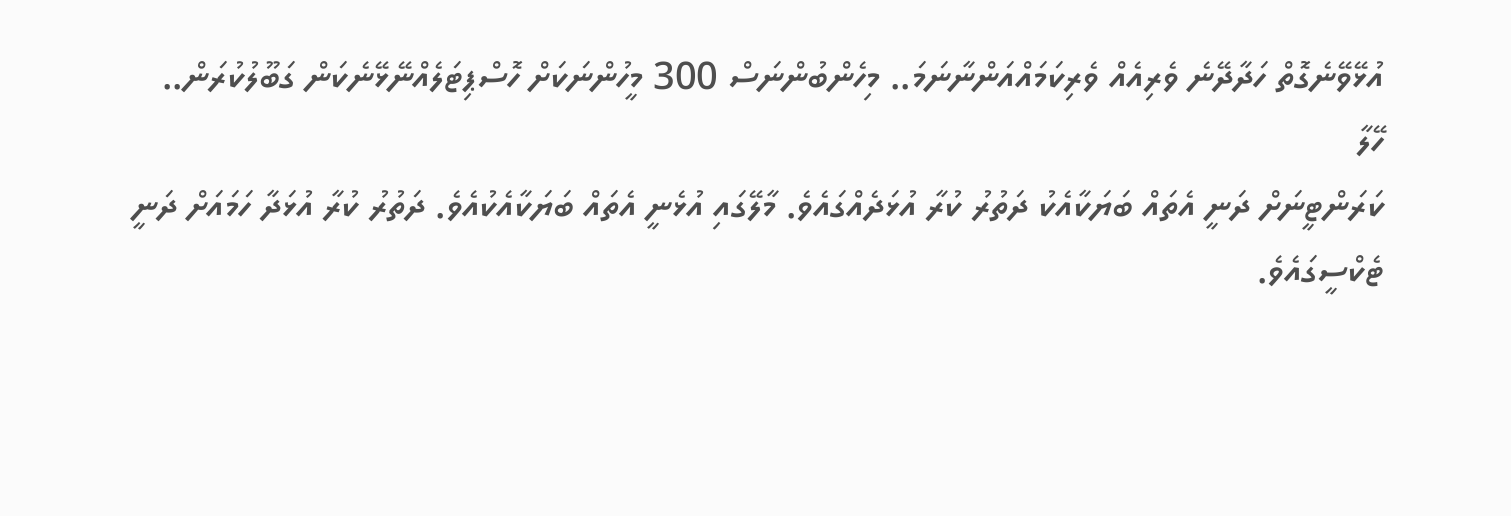އުޅޭވޭނެގޮތް ހަދާދޭނެ ވެރިއެއް ވެރިކަމައްއަންނާނަމަ.. މިހެންބުންނަސް 300 މީހުންނަކަށް ހޮސްޕިޓަލެއްނޭޅޭނެކަން ގަބޫލުކުރަން..
ހޭލާ
ކަރަންޓީނަށް ދަނީ އެތައް ބަޔަކާއެކު ދަތުރު ކުރާ އުޅަދެއްގައެވެ. މާލޭގައި އުޅެނީ އެތައް ބަޔަކާއެކުއެވެ. ދަތުރު ކުރާ އުޅަދާ ހަމައަށް ދަނީ ޓެކްސީގައެވެ.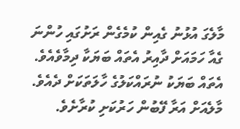މާލެގަ އުޅުނު ގެއިން ކުމެގެން ރަށުގައި ހުންނަ ގެއާ ހަމައަށް ދާއިރު އެތައް ބަޔަކާ ދިމާވެއެވެ. އެތައް ބަޔަކު ނުރައްކަލުގެ ހާލަތަކަށް ދެއެވެ. މާލެއަށް އަރާ ފޭބުން ހަރުކަށި ކުރާށެވެ.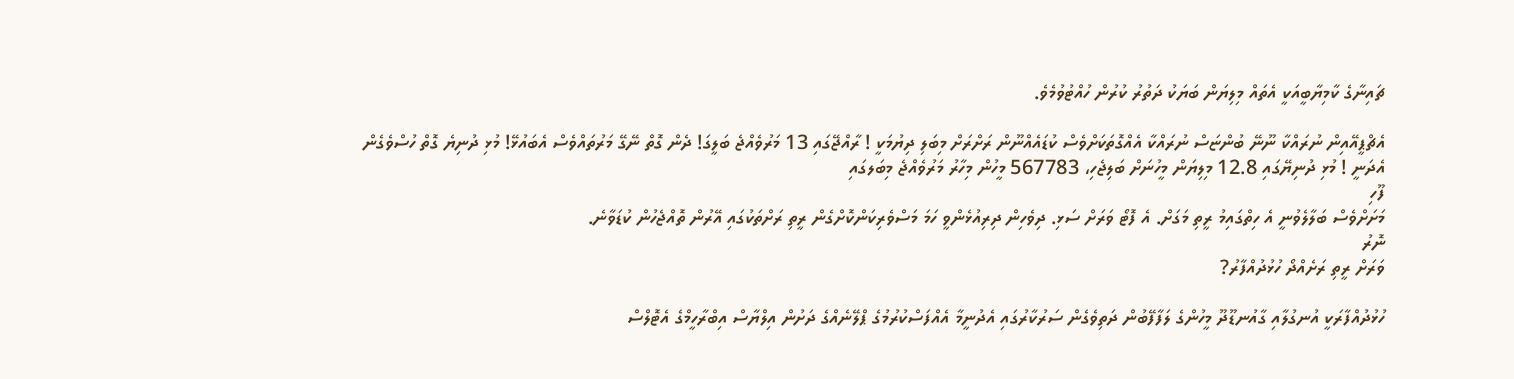ޗައިނާގެ ކާމިޔާބީއަކީ އެތައް މިލިޔަން ބަޔަކު ދަތުރު ކުރުން ހުއްޓުވުމެވެ.

އެޗްޕީއޭއިން ނުރައްކާ ނޫނޭ ބުންޏަސް ނުރައްކާ އެއްގޮތަކަށްވެސް ކުޑައެއްނޫން ރަށްރަށް މިބަލި ދިޔުމަކީ ! ރާއްޖޭގައި 13 މަރުވެއްޖެ ބަލީގަ! ދެން ގޮތް ނޭގޭ މަރުތައްވެސް އެބައުޅޭ! މުޅި ދުނިޔެ ގޮތް ހުސްވެގެން އެދަނީ ! މުޅި ދުނިޔޭގައި 12.8 މިލިޔަން މީހުނަށް ބަލިޖެހި، 567783 މީހުން މިހާރު މަރުވެއްޖެ މިބަލގައި
ފޫހި
މަށަށްވެސް ބަލާލެވުނީ އެ ހިތްގައިމު ރީތި މަގަށް. އެ ފޮޓޯ ވަރަށް ސަޅި. ދިވެހިން ދިރިއުޅެންވީ ހަމަ މަސްވެރިކަންކޮށްގެން ރީތި ރަށްތަކުގައި އޭރުން ތޮއްޖެހުން ކުޑަވާނެ.
ނޮރު
ވަރަށް ރީތި ރަށެއްދޯ ހުޅުދުއްފާރު?

ހުޅުދުއްފާރަކީ އުނގުލާއި ގާއުނޑޫދޫ މީހުންގެ ލަފާފޭބުން ދަތިވެގެން ސަރުކާރުގައި އެދުނީމާ އެއްފަސްކުރުމުގެ ޕްލޭނެއްގެ ދަށުން އިލްޔާސް އިބްރާހީމްގެ އެޓޮލްސް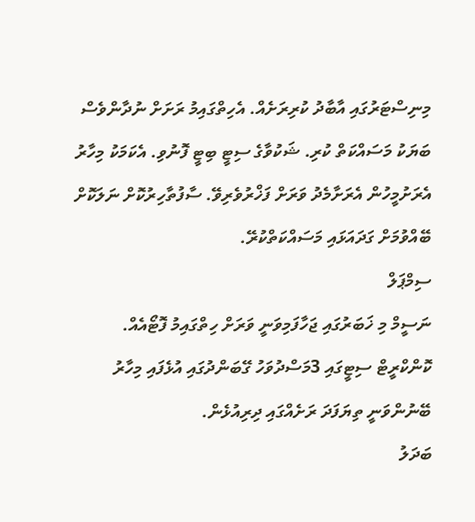މިނިސްޓަރުގައި އާބާދު ކުރިރަށެއް. އެހިތްގައިމު ރަށަށް ނުދާންވެސް ބަޔަކު މަސައްކަތް ކުރި. ޝަކުވާގެ ސިޓީ ބިޓީ ފޮނުވި. އެކަމަކު މިހާރު އެރަށުމީހުން އެރަށާމެދު ވަރަށް ފަޚްރުވެރިވޭ. ސާފުތާހިރުކޮށް ނަލަކޮށް ބޭއްވުމަށް ގަދައަޅައި މަސައްކަތްކުރޭ.
ސިމްޕަލް
ނަސީމް މި ޚަބަރުގައި ޖަހާފަމިވަނީ ވަރަށް ހިތްގައިމު ފޮޓޯއެއް. ކޮންކްރީޓް ސިޓީގައި 3މަސްދުވަހު ގޭބަންދުގައި އުޅެފައި މިހާރު ބޭނުންވަނީ ތިޔަފަދަ ރަށެއްގައި ދިރިއުޅެން.
ބަދަލު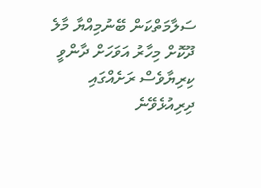ސަލާމަތްކަން ބޭނުމިއްޔާ މާލެ ދޫކޮށް މިހާރު އަވަހަށް ދާންވީ ކިރިޔާވެސް ރަށެއްގައި ދިރިއުޅެވޭނެ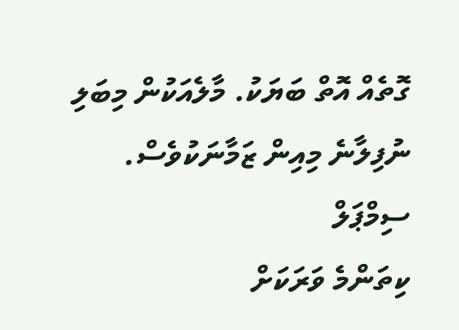ގޮތެއް އޮތް ބަޔަކު. މާލެއަކުން މިބަލި ނުފިލާނެ މިއިން ޒަމާނަކުވެސް.
ސިމްޕަލް
ކިތަންމެ ވަރަކަށް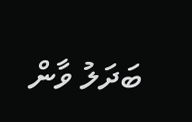ބަދަލު ވާން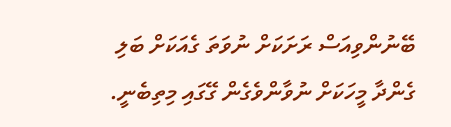ބޭނުންވިއަސް ރަށަކަށް ނުވަތަ ގެއަކަށް ބަލި ގެންދާ މީހަކަށް ނުވާންވެގެން ގޭގައި މިތިބެނީ.